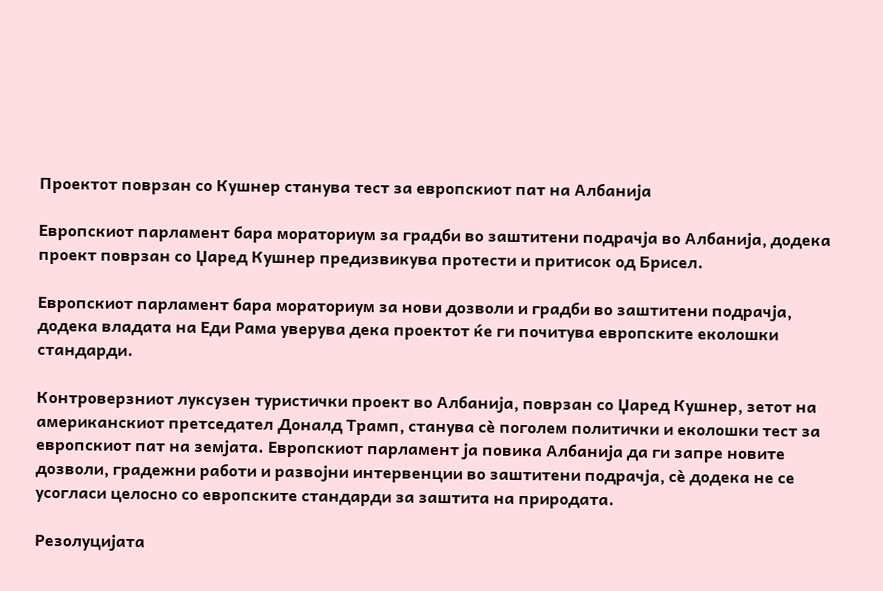Проектот поврзан со Кушнер станува тест за европскиот пат на Албанија

Европскиот парламент бара мораториум за градби во заштитени подрачја во Албанија, додека проект поврзан со Џаред Кушнер предизвикува протести и притисок од Брисел.

Европскиот парламент бара мораториум за нови дозволи и градби во заштитени подрачја, додека владата на Еди Рама уверува дека проектот ќе ги почитува европските еколошки стандарди.

Контроверзниот луксузен туристички проект во Албанија, поврзан со Џаред Кушнер, зетот на американскиот претседател Доналд Трамп, станува сè поголем политички и еколошки тест за европскиот пат на земјата. Европскиот парламент ја повика Албанија да ги запре новите дозволи, градежни работи и развојни интервенции во заштитени подрачја, сè додека не се усогласи целосно со европските стандарди за заштита на природата.

Резолуцијата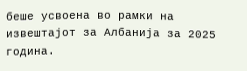беше усвоена во рамки на извештајот за Албанија за 2025 година.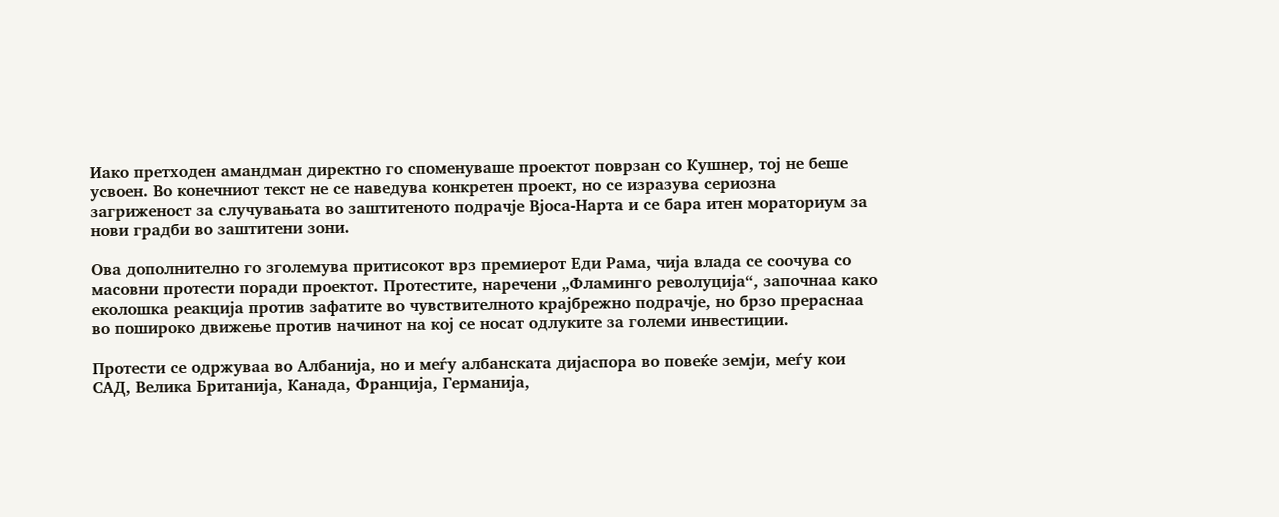Иако претходен амандман директно го споменуваше проектот поврзан со Кушнер, тој не беше усвоен. Во конечниот текст не се наведува конкретен проект, но се изразува сериозна загриженост за случувањата во заштитеното подрачје Вјоса-Нарта и се бара итен мораториум за нови градби во заштитени зони.

Ова дополнително го зголемува притисокот врз премиерот Еди Рама, чија влада се соочува со масовни протести поради проектот. Протестите, наречени „Фламинго револуција“, започнаа како еколошка реакција против зафатите во чувствителното крајбрежно подрачје, но брзо прераснаа во пошироко движење против начинот на кој се носат одлуките за големи инвестиции.

Протести се одржуваа во Албанија, но и меѓу албанската дијаспора во повеќе земји, меѓу кои САД, Велика Британија, Канада, Франција, Германија,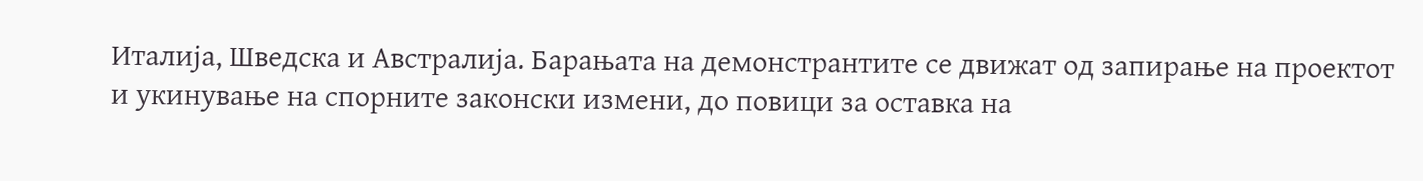Италија, Шведска и Австралија. Барањата на демонстрантите се движат од запирање на проектот и укинување на спорните законски измени, до повици за оставка на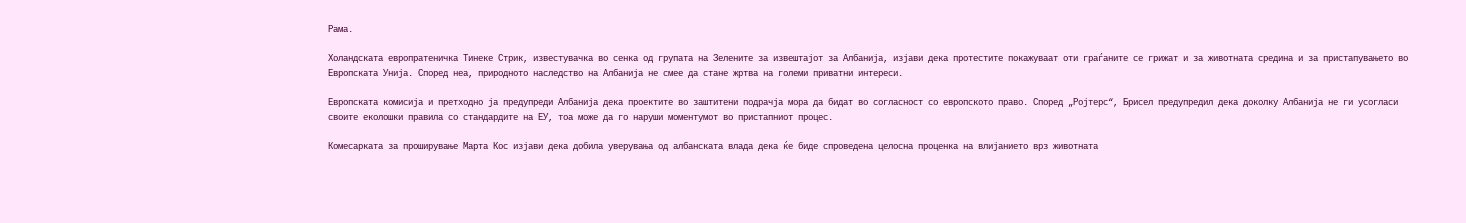Рама.

Холандската европратеничка Тинеке Стрик, известувачка во сенка од групата на Зелените за извештајот за Албанија, изјави дека протестите покажуваат оти граѓаните се грижат и за животната средина и за пристапувањето во Европската Унија. Според неа, природното наследство на Албанија не смее да стане жртва на големи приватни интереси.

Европската комисија и претходно ја предупреди Албанија дека проектите во заштитени подрачја мора да бидат во согласност со европското право. Според „Ројтерс“, Брисел предупредил дека доколку Албанија не ги усогласи своите еколошки правила со стандардите на ЕУ, тоа може да го наруши моментумот во пристапниот процес.

Комесарката за проширување Марта Кос изјави дека добила уверувања од албанската влада дека ќе биде спроведена целосна проценка на влијанието врз животната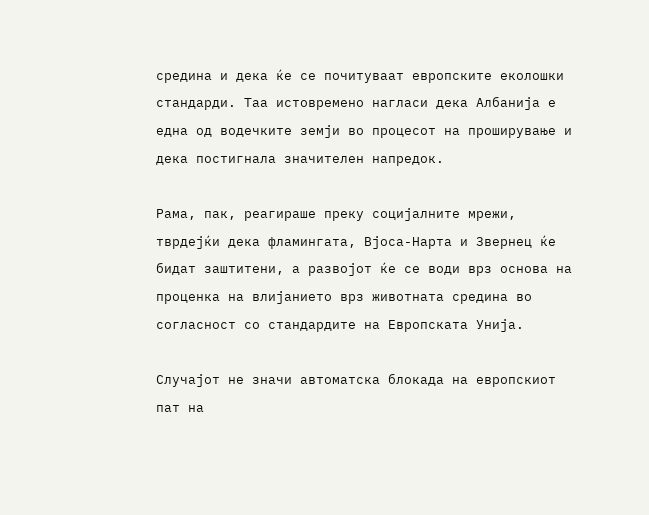средина и дека ќе се почитуваат европските еколошки стандарди. Таа истовремено нагласи дека Албанија е една од водечките земји во процесот на проширување и дека постигнала значителен напредок.

Рама, пак, реагираше преку социјалните мрежи, тврдејќи дека фламингата, Вјоса-Нарта и Звернец ќе бидат заштитени, а развојот ќе се води врз основа на проценка на влијанието врз животната средина во согласност со стандардите на Европската Унија.

Случајот не значи автоматска блокада на европскиот пат на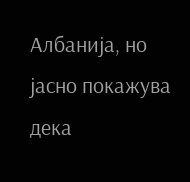Албанија, но јасно покажува дека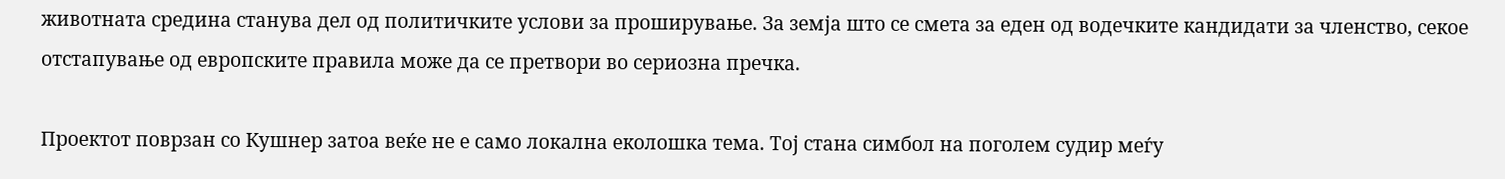животната средина станува дел од политичките услови за проширување. За земја што се смета за еден од водечките кандидати за членство, секое отстапување од европските правила може да се претвори во сериозна пречка.

Проектот поврзан со Кушнер затоа веќе не е само локална еколошка тема. Тој стана симбол на поголем судир меѓу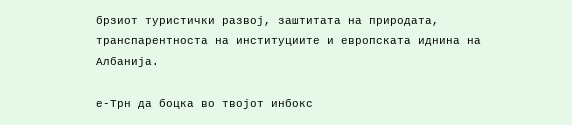брзиот туристички развој, заштитата на природата, транспарентноста на институциите и европската иднина на Албанија.

е-Трн да боцка во твојот инбокс